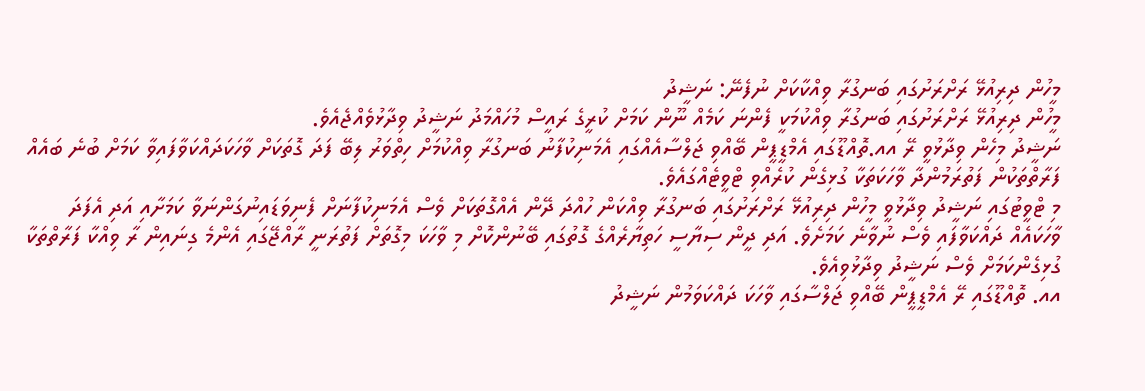މީހުން ދިރިއުޅޭ ރަށްރަށުގައި ބަނގުރާ ވިއްކާކަށް ނުފެނޭ: ނަޝީދު
މީހުން ދިރިއުޅޭ ރަށްރަށުގައި ބަނގުރާ ވިއްކުމަކީ ފެންނަ ކަމެއް ނޫން ކަމަށް ކުރީގެ ރައީސް މުހައްމަދު ނަޝީދު ވިދާޅުވެއްޖެއެވެ.
ނަޝީދު މިހެން ވިދާޅުވީ ރޭ އއ.ތޮއްޑޫގައި އެމްޑީޕީން ބޭއްވި ޖަލްސާއެއްގައި އެމަނިކުފާނު ބަނގުރާ ވިއްކުމަށް ހިތްވަރު ލިބޭ ފަދަ ގޮތަކަށް ވާހަކަދައްކަވާފައިވާ ކަމަށް ބުނެ ބައެއް ފަރާތްތަކުން ފަތުރަމުންދާ ވާހަކަތަކާ ގުޅިގެން ކުރެއްވި ޓްވީޓެއްގައެވެ.
މި ޓްވީޓުގައި ނަޝީދު ވިދާޅުވީ މީހުން ދިރިއުޅޭ ރަށްރަށުގައި ބަނގުރާ ވިއްކަން ހުއްދަ ދޭން އެއްގޮތަކަށް ވެސް އެމަނިކުފާނަށް ފެނިވަޑައިނުގަންނަވާ ކަމަށާއި އަދި އެފަދަ ވާހަކައެއް ދައްކަވާފައި ވެސް ނުވާނެ ކަމަށެވެ. އަދި ދީން ސިޔާސީ ހަތިޔާރެއްގެ ގޮތުގައި ބޭނުންކޮށް މި ވާހަކަ މިގޮތަށް ފަތުރަނީ ރާއްޖޭގައި އެންމެ ގިނައިން ރާ ވިއްކާ ފަރާތްތަކާ ގުޅިގެންކަމަށް ވެސް ނަޝީދު ވިދާޅުވިއެވެ.
އއ. ތޮއްޑޫގައި ރޭ އެމްޑީޕީން ބޭއްވި ޖަލްސާގައި ވާހަކަ ދައްކަވަމުން ނަޝީދު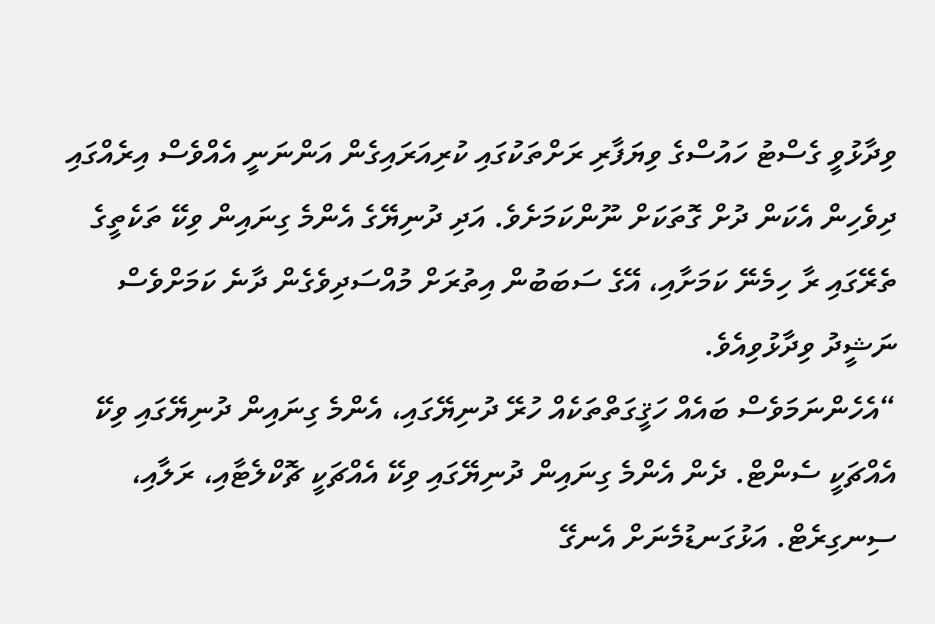ވިދާޅުވީ ގެސްޓު ހައުސްގެ ވިޔަފާރި ރަށްތަކުގައި ކުރިއަރައިގެން އަންނަނީ އެއްވެސް އިރެއްގައި ދިވެހިން އެކަން ދުށް ގޮތަކަށް ނޫންކަމަށެވެ. އަދި ދުނިޔޭގެ އެންމެ ގިނައިން ވިކޭ ތަކެތީގެ ތެރޭގައި ރާ ހިމެނޭ ކަމަށާއި، އޭގެ ސަބަބުން އިތުރަށް މުއްސަދިވެގެން ދާނެ ކަމަށްވެސް ނަޝީދު ވިދާޅުވިއެވެ.
“އެހެންނަމަވެސް ބައެއް ހަޤީގަތްތަކެއް ހުރޭ ދުނިޔޭގައި، އެންމެ ގިނައިން ދުނިޔޭގައި ވިކޭ އެއްޗަކީ ސެންޓް. ދެން އެންމެ ގިނައިން ދުނިޔޭގައި ވިކޭ އެއްޗަކީ ޗޮކްލެޓާއި، ރަލާއި، ސިނގިރެޓް. އަޅުގަނޑުމެނަށް އެނގޭ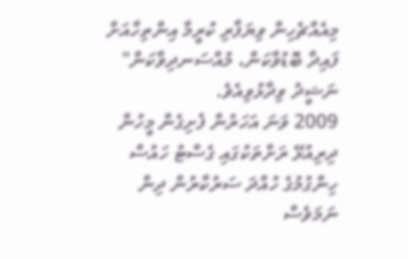މިއެއްޗެހިން ވިޔަފާރި ކުރީމާ އިންތިހާއަށް ފައިދާ ބޮޑުވާކަން، މުއްސަނދިވާކަން" ނަޝީދު ވިދާޅުވިއެވެ.
2009 ވަނަ އަހަރުން ފެށިގެން މީހުން ދިރިއުޅޭ ރަށްތަކުގައި ގެސްޓު ހައުސް ހިންގުމުގެ ހުއްދަ ސަރުކާރުން ދިން ނަމަވެސް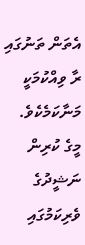އެތަން ތަނުގައި ރާ ވިއްކުމަކީ މަނާކަމެކެވެ. މީގެ ކުރިން ނަޝީދުގެ ވެރިކަމުގައި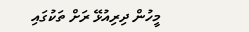މީހުން ދިރިއުޅޭ ރަށް ތަކުގައި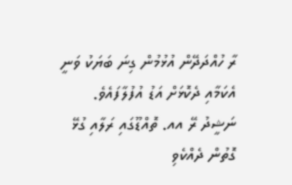ރާ ހުއްދަދޭން އުޅުމުން ގިނަ ބަޔަކު ވަނީ އެކަމާއި ދެކޮޅަށް އަޑު އުފުލާފައެވެ.
ނަޝީދު ރޭ އއ. ތޮއްޑޫގައި ރަލާއި ގުޅޭ ގޮތުން ދެއްކެވި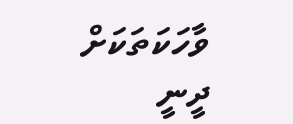ވާހަކަތަކަށް ދީނީ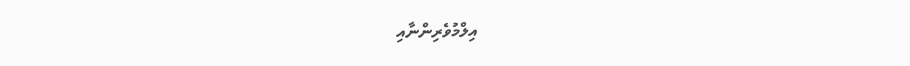އިލްމުވެރިންނާއި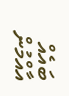ބައެއް އާއްމުން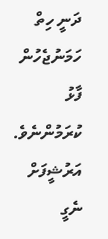ދަނީ ހިތް ހަމަނުޖެހުން ފާޅު ކުރަމުންނެވެ.
އަރުޝީފަށް ނެގީ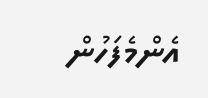އެންމެފަހުން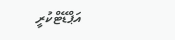އަޕްޑޭޓްކުރީ